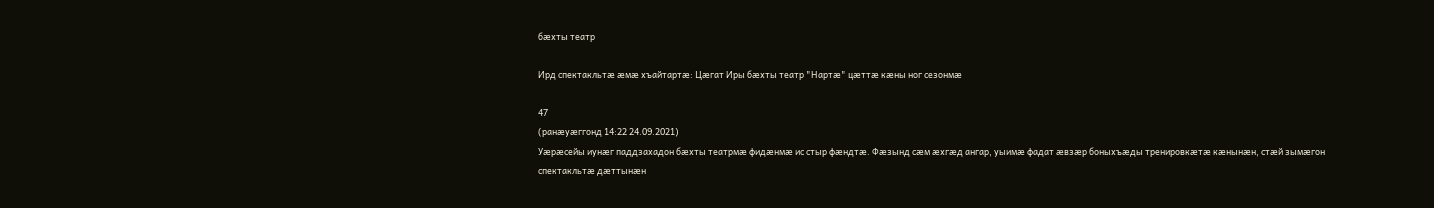бӕхты театр

Ирд спектакльтӕ ӕмӕ хъайтартӕ: Цӕгат Иры бӕхты театр "Нартӕ" цӕттӕ кӕны ног сезонмӕ

47
(ранӕуӕггонд 14:22 24.09.2021)
Уæрæсейы иунæг паддзахадон бæхты театрмæ фидæнмæ ис стыр фæндтæ. Фæзынд сæм æхгæд ангар, уыимæ фадат æвзæр боныхъæды тренировкæтæ кæнынæн, стæй зымæгон спектакльтæ дæттынæн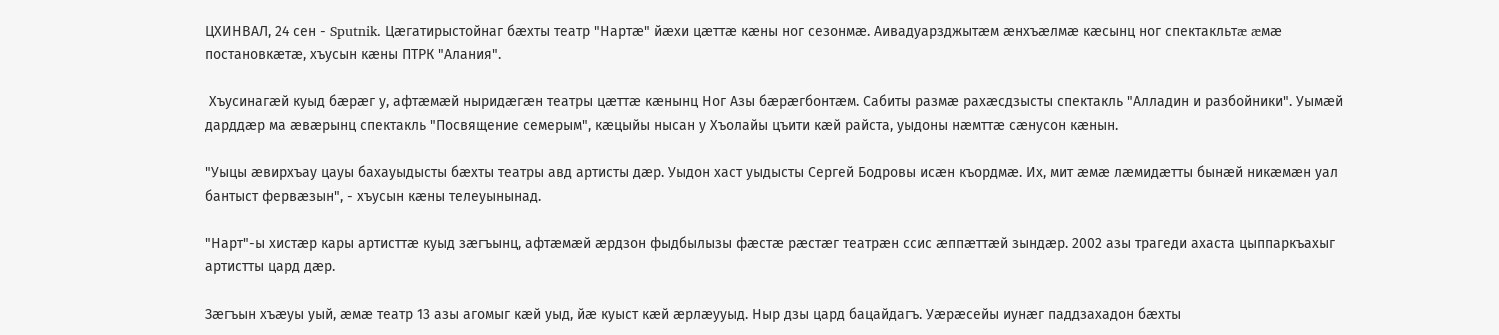ЦХИНВАЛ, 24 сен - Sputnik. Цӕгатирыстойнаг бæхты театр "Нартæ" йæхи цæттæ кæны ног сезонмæ. Аивадуарзджытæм æнхъæлмæ кæсынц ног спектакльтæ æмæ постановкæтæ, хъусын кӕны ПТРК "Алания".

 Хъусинагӕй куыд бӕрӕг у, афтӕмӕй ныридæгæн театры цæттæ кæнынц Ног Азы бæрæгбонтæм. Сабиты размæ рахæсдзысты спектакль "Алладин и разбойники". Уымӕй дарддӕр ма ӕвӕрынц спектакль "Посвящение семерым", кӕцыйы нысан у Хъолайы цъити кæй райста, уыдоны нæмттæ сæнусон кæнын.

"Уыцы æвирхъау цауы бахауыдысты бæхты театры авд артисты дæр. Уыдон хаст уыдысты Сергей Бодровы исæн къордмæ. Их, мит æмæ лæмидæтты бынæй никæмæн уал бантыст фервæзын", - хъусын кӕны телеуынынад.

"Нарт"-ы хистæр кары артисттæ куыд зæгъынц, афтæмæй æрдзон фыдбылызы фæстæ рæстæг театрæн ссис æппæттæй зындæр. 2002 азы трагеди ахаста цыппаркъахыг артистты цард дæр.

Зæгъын хъæуы уый, æмæ театр 13 азы агомыг кæй уыд, йæ куыст кæй æрлæууыд. Ныр дзы цард бацайдагъ. Уæрæсейы иунæг паддзахадон бæхты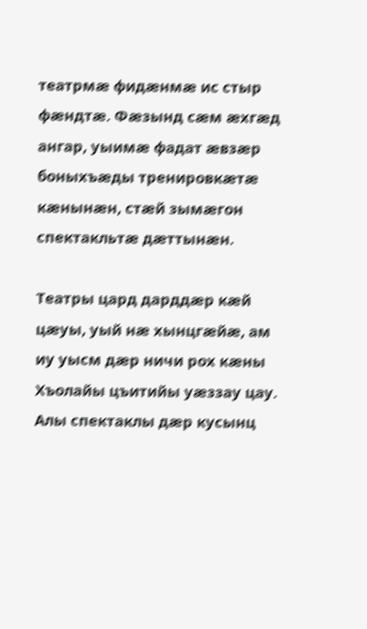театрмæ фидæнмæ ис стыр фæндтæ. Фæзынд сæм æхгæд ангар, уыимæ фадат æвзæр боныхъæды тренировкæтæ кæнынæн, стæй зымæгон спектакльтæ дæттынæн.

Театры цард дарддæр кæй цæуы, уый нæ хынцгæйæ, ам иу уысм дæр ничи рох кæны Хъолайы цъитийы уæззау цау. Алы спектаклы дæр кусынц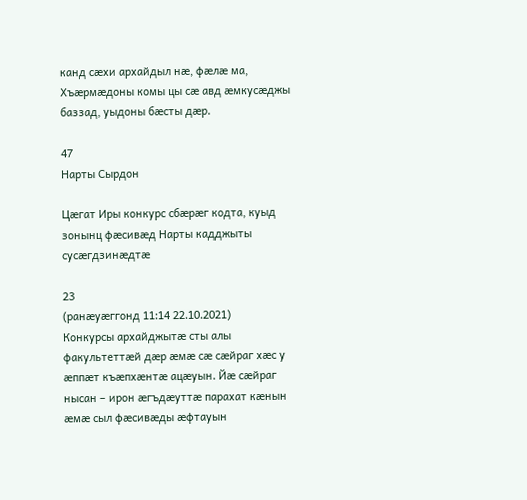канд сæхи архайдыл нæ, фæлæ ма, Хъæрмæдоны комы цы сæ авд æмкусæджы баззад, уыдоны бæсты дæр.

47
Нарты Сырдон

Цӕгат Иры конкурс сбӕрӕг кодта, куыд зонынц фӕсивӕд Нарты кадджыты сусӕгдзинӕдтӕ

23
(ранӕуӕггонд 11:14 22.10.2021)
Конкурсы архайджытӕ сты алы факультеттæй дæр æмæ сæ сæйраг хæс у æппæт къæпхæнтæ ацæуын. Йæ сæйраг нысан – ирон æгъдæуттæ парахат кæнын æмæ сыл фæсивæды ӕфтауын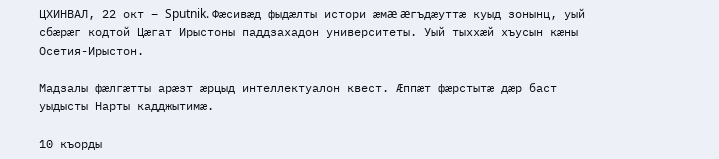ЦХИНВАЛ, 22 окт – Sputnik. Фæсивæд фыдæлты истори æмæ æгъдæуттæ куыд зонынц, уый сбæрæг кодтой Цæгат Ирыстоны паддзахадон университеты. Уый тыххӕй хъусын кӕны Осетия-Ирыстон.

Мадзалы фӕлгӕтты арæзт æрцыд интеллектуалон квест. Æппæт фæрстытæ дæр баст уыдысты Нарты кадджытимæ.

10 къорды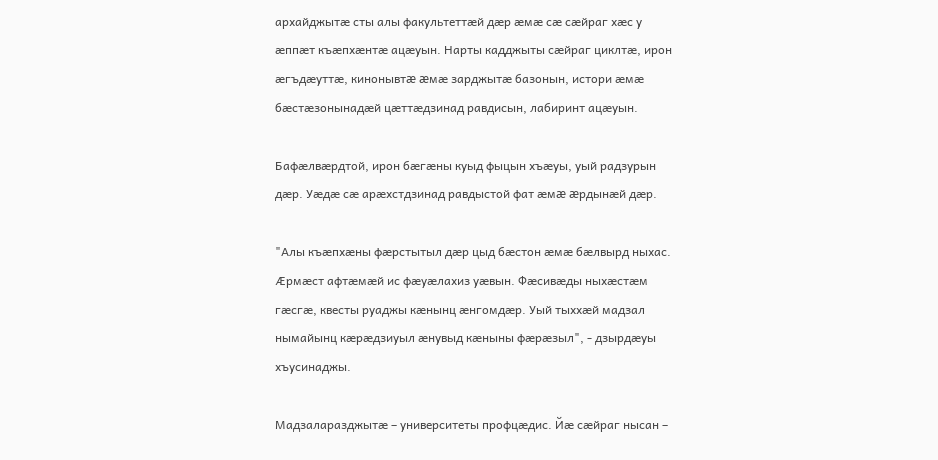архайджытӕ сты алы факультеттæй дæр æмæ сæ сæйраг хæс у æппæт къæпхæнтæ ацæуын. Нарты кадджыты сæйраг циклтæ, ирон æгъдæуттæ, кинонывтæ æмæ зарджытӕ базонын, истори æмæ бæстæзонынадӕй цæттæдзинад равдисын, лабиринт ацæуын.

Бафæлвæрдтой, ирон бæгæны куыд фыцын хъæуы, уый радзурын дӕр. Уæдæ сæ арæхстдзинад равдыстой фат æмæ æрдынæй дæр.

"Алы къæпхæны фæрстытыл дæр цыд бæстон æмæ бӕлвырд ныхас. Æрмæст афтæмæй ис фæуæлахиз уæвын. Фæсивæды ныхæстæм гæсгæ, квесты руаджы кæнынц æнгомдæр. Уый тыххӕй мадзал нымайынц кæрæдзиуыл æнувыд кæныны фæрæзыл", - дзырдӕуы хъусинаджы.

Мадзаларазджытæ – университеты профцæдис. Йæ сæйраг нысан –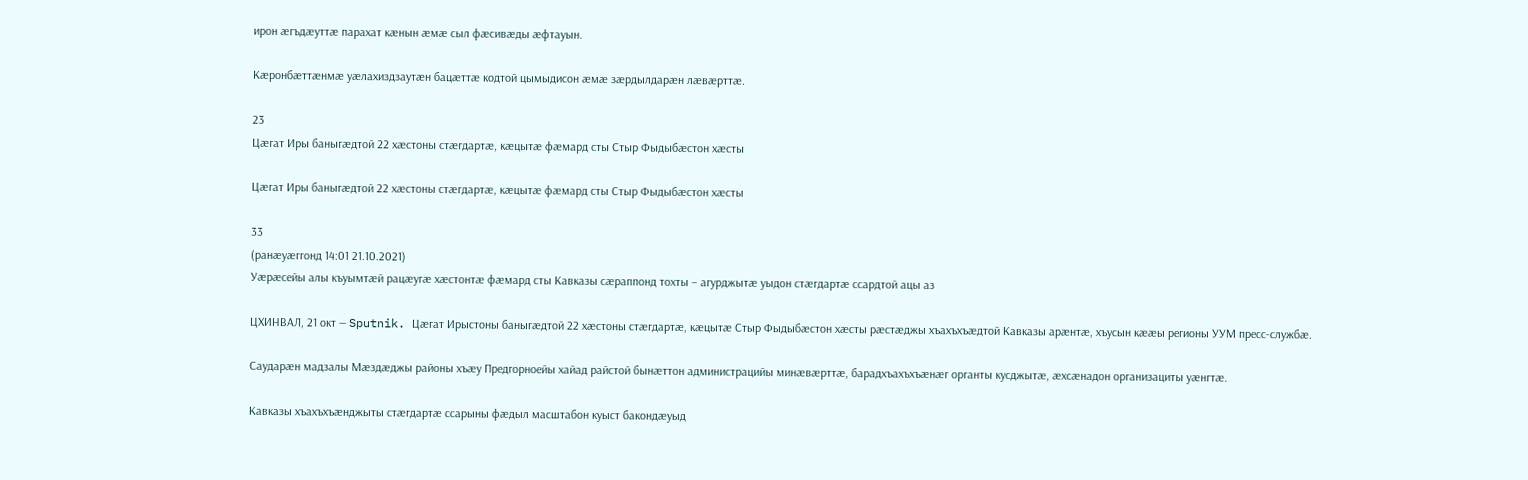ирон æгъдæуттæ парахат кæнын æмæ сыл фæсивæды ӕфтауын.

Кæронбæттæнмæ уæлахиздзаутæн бацæттæ кодтой цымыдисон æмæ зæрдылдарæн лæвæрттæ.

23
Цӕгат Иры баныгӕдтой 22 хӕстоны стӕгдартӕ, кӕцытӕ фӕмард сты Стыр Фыдыбӕстон хӕсты

Цӕгат Иры баныгӕдтой 22 хӕстоны стӕгдартӕ, кӕцытӕ фӕмард сты Стыр Фыдыбӕстон хӕсты

33
(ранӕуӕггонд 14:01 21.10.2021)
Уӕрӕсейы алы къуымтӕй рацӕугӕ хӕстонтӕ фӕмард сты Кавказы сӕраппонд тохты – агурджытӕ уыдон стӕгдартӕ ссардтой ацы аз

ЦХИНВАЛ, 21 окт — Sputnik. Цӕгат Ирыстоны баныгӕдтой 22 хӕстоны стӕгдартӕ, кӕцытӕ Стыр Фыдыбӕстон хӕсты рӕстӕджы хъахъхъӕдтой Кавказы арӕнтӕ, хъусын кӕӕы регионы УУМ пресс-службӕ.

Саударӕн мадзалы Мӕздӕджы районы хъӕу Предгорноейы хайад райстой бынӕттон администрацийы минӕвӕрттӕ, барадхъахъхъӕнӕг органты кусджытӕ, ӕхсӕнадон организациты уӕнгтӕ.

Кавказы хъахъхъӕнджыты стӕгдартӕ ссарыны фӕдыл масштабон куыст бакондӕуыд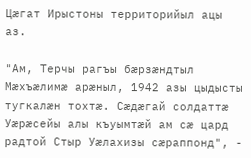Цӕгат Ирыстоны территорийыл ацы аз.

"Ам, Терчы рагъы бӕрзӕндтыл Мӕхъӕлимӕ арӕныл, 1942 азы цыдысты тугкалӕн тохтӕ. Сӕдӕгай солдаттӕ Уӕрӕсейы алы къуымтӕй ам сӕ цард радтой Стыр Уӕлахизы сӕраппонд", -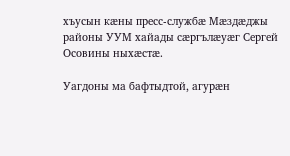хъусын кӕны пресс-службӕ Мӕздӕджы районы УУМ хайады сӕргълӕуӕг Сергей Осовины ныхӕстӕ.

Уагдоны ма бафтыдтой, агурӕн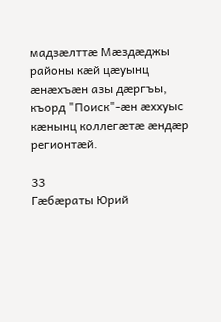мадзӕлттӕ Мӕздӕджы районы кӕй цӕуынц ӕнӕхъӕн азы дӕргъы, къорд "Поиск"-ӕн ӕххуыс кӕнынц коллегӕтӕ ӕндӕр регионтӕй.

33
Гӕбӕраты Юрий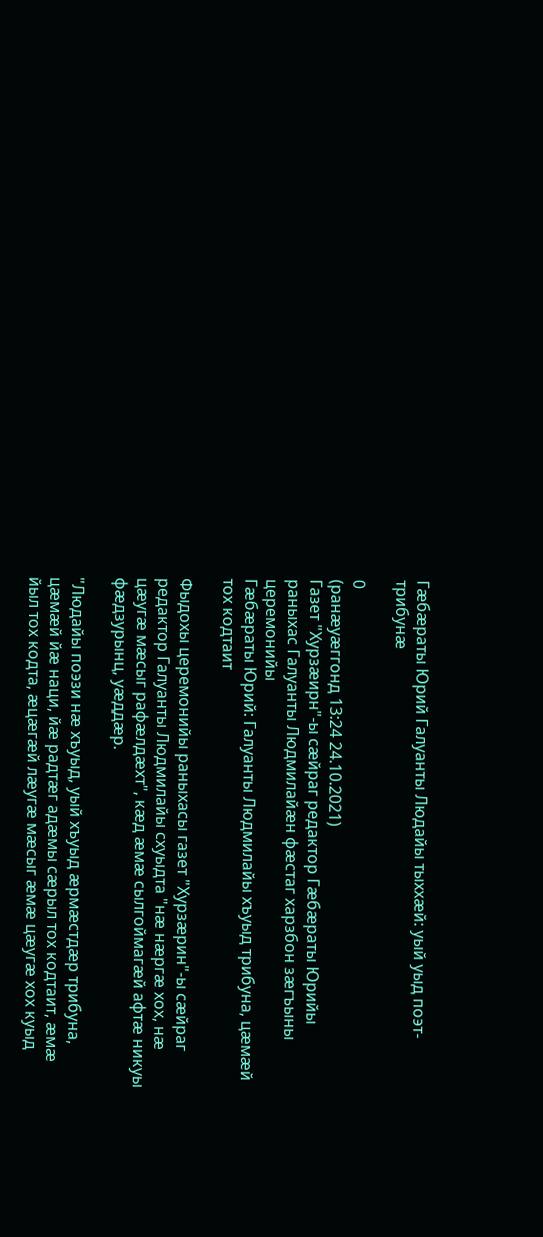Гӕбӕраты Юрий Галуанты Людайы тыххӕй: уый уыд поэт-трибунӕ

0
(ранӕуӕггонд 13:24 24.10.2021)
Газет "Хурзӕирн"-ы сӕйраг редактор Гӕбӕраты Юрийы раныхас Галуанты Людмилайӕн фӕстаг харзбон зӕгъыны церемонийы
Гӕбӕраты Юрий: Галуанты Людмилайы хъуыд трибуна, цӕмӕй тох кодтаит

Фыдохы церемонийы раныхасы газет "Хурзӕрин"-ы сӕйраг редактор Галуанты Людмилайы схуыдта "нӕ нӕргӕ хох, нӕ цӕугӕ мӕсыг рафӕлдӕхт", кӕд ӕмӕ сылгоймагӕй афтӕ никуы фӕдзурынц, уӕддӕр.

"Людайы поэзи нӕ хъуыд, уый хъуыд ӕрмӕстдӕр трибуна, цӕмӕй йӕ наци, йӕ радтӕг адӕмы сӕрыл тох кодтаит, ӕмӕ йыл тох кодта, ӕцӕгӕй лӕугӕ мӕсыг ӕмӕ цӕугӕ хох куыд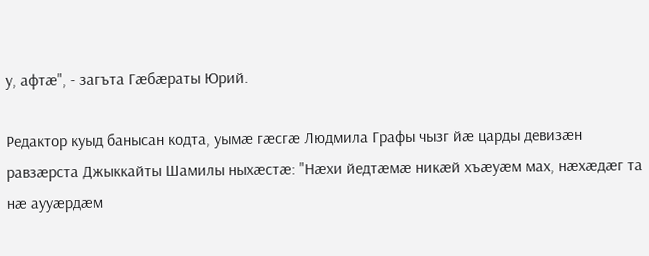у, афтӕ", - загъта Гӕбӕраты Юрий.

Редактор куыд банысан кодта, уымӕ гӕсгӕ Людмила Графы чызг йӕ царды девизӕн равзӕрста Джыккайты Шамилы ныхӕстӕ: "Нӕхи йедтӕмӕ никӕй хъӕуӕм мах, нӕхӕдӕг та нӕ аууӕрдӕм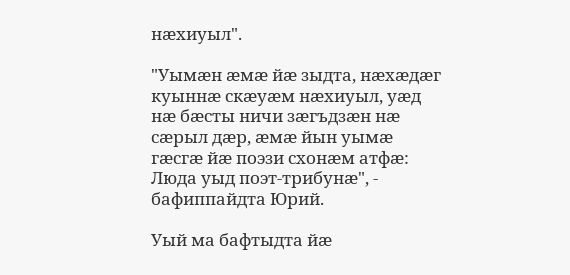нӕхиуыл".

"Уымӕн ӕмӕ йӕ зыдта, нӕхӕдӕг куыннӕ скӕуӕм нӕхиуыл, уӕд нӕ бӕсты ничи зӕгъдзӕн нӕ сӕрыл дӕр, ӕмӕ йын уымӕ гӕсгӕ йӕ поэзи схонӕм атфӕ: Люда уыд поэт-трибунӕ", - бафиппайдта Юрий.

Уый ма бафтыдта йӕ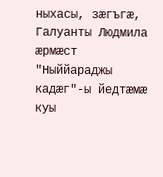ныхасы, зӕгъгӕ, Галуанты Людмила ӕрмӕст "Ныййараджы кадӕг"-ы йедтӕмӕ куы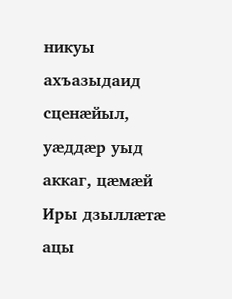никуы ахъазыдаид сценӕйыл, уӕддӕр уыд аккаг, цӕмӕй Иры дзыллӕтӕ ацы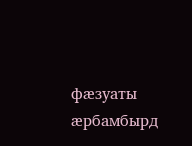фӕзуаты ӕрбамбырд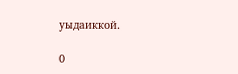уыдаиккой.

0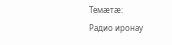Темӕтӕ:
Радио иронау